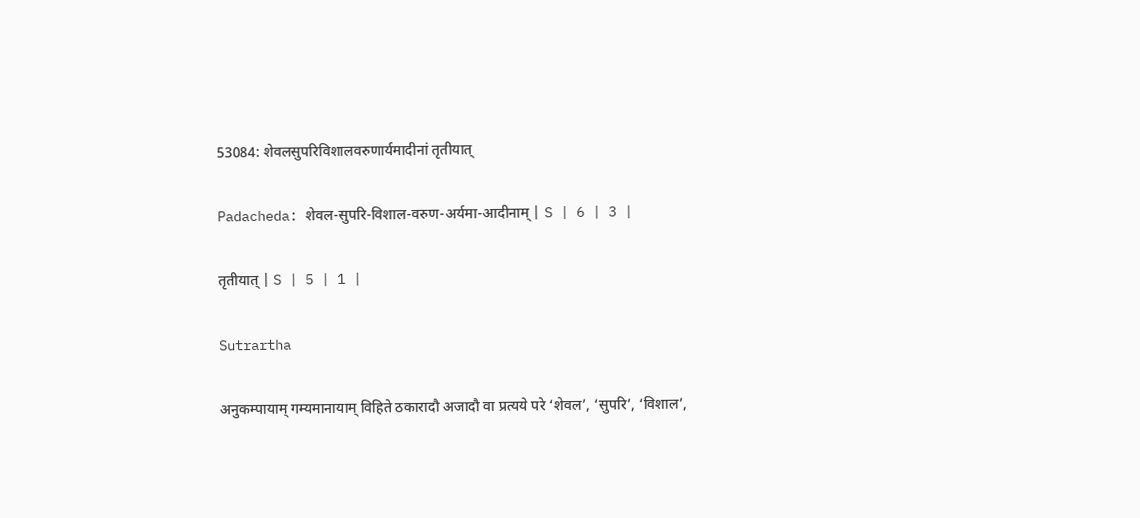53084: शेवलसुपरिविशालवरुणार्यमादीनां तृतीयात्

Padacheda: शेवल-सुपरि-विशाल-वरुण-अर्यमा-आदीनाम् | S | 6 | 3 |

तृतीयात् | S | 5 | 1 |

Sutrartha

अनुकम्पायाम् गम्यमानायाम् विहिते ठकारादौ अजादौ वा प्रत्यये परे ‘शेवल’, ‘सुपरि’, ‘विशाल’,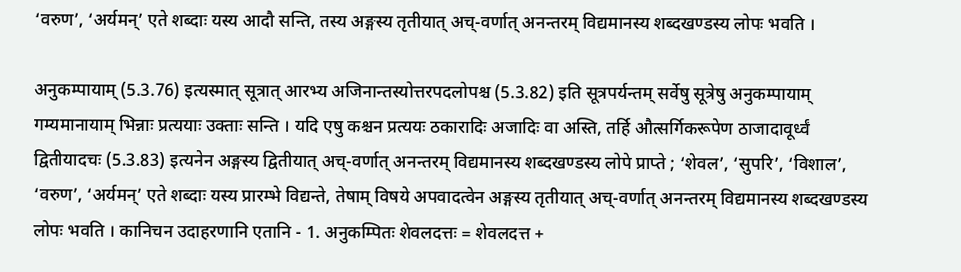‘वरुण’, ‘अर्यमन्’ एते शब्दाः यस्य आदौ सन्ति, तस्य अङ्गस्य तृतीयात् अच्-वर्णात् अनन्तरम् विद्यमानस्य शब्दखण्डस्य लोपः भवति ।

अनुकम्पायाम् (5.3.76) इत्यस्मात् सूत्रात् आरभ्य अजिनान्तस्योत्तरपदलोपश्च (5.3.82) इति सूत्रपर्यन्तम् सर्वेषु सूत्रेषु अनुकम्पायाम् गम्यमानायाम् भिन्नाः प्रत्ययाः उक्ताः सन्ति । यदि एषु कश्चन प्रत्ययः ठकारादिः अजादिः वा अस्ति, तर्हि औत्सर्गिकरूपेण ठाजादावूर्ध्वं द्वितीयादचः (5.3.83) इत्यनेन अङ्गस्य द्वितीयात् अच्-वर्णात् अनन्तरम् विद्यमानस्य शब्दखण्डस्य लोपे प्राप्ते ; ‘शेवल’, ‘सुपरि’, ‘विशाल’, ‘वरुण’, ‘अर्यमन्’ एते शब्दाः यस्य प्रारम्भे विद्यन्ते, तेषाम् विषये अपवादत्वेन अङ्गस्य तृतीयात् अच्-वर्णात् अनन्तरम् विद्यमानस्य शब्दखण्डस्य लोपः भवति । कानिचन उदाहरणानि एतानि - 1. अनुकम्पितः शेवलदत्तः = शेवलदत्त +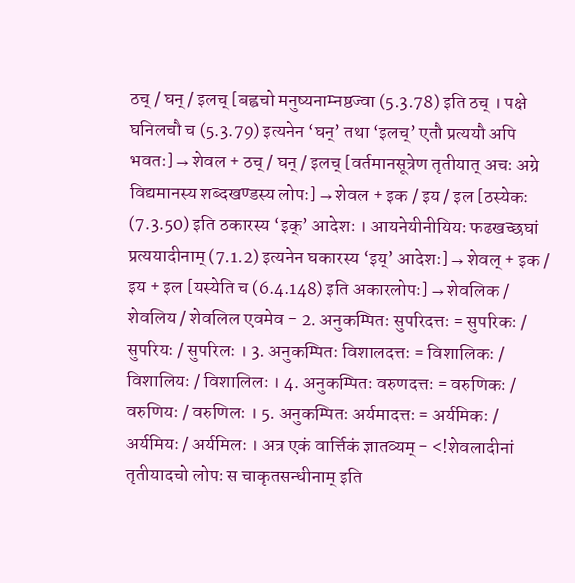ठच् / घन् / इलच् [बह्वचो मनुष्यनाम्नष्ठज्वा (5.3.78) इति ठच् । पक्षे घनिलचौ च (5.3.79) इत्यनेन ‘घन्’ तथा ‘इलच्’ एतौ प्रत्ययौ अपि भवतः] → शेवल + ठच् / घन् / इलच् [वर्तमानसूत्रेण तृतीयात् अचः अग्रे विद्यमानस्य शब्दखण्डस्य लोपः] → शेवल + इक / इय / इल [ठस्येकः (7.3.50) इति ठकारस्य ‘इक्’ आदेशः । आयनेयीनीयियः फढखच्छघां प्रत्ययादीनाम् (7.1.2) इत्यनेन घकारस्य ‘इय्’ आदेशः] → शेवल् + इक / इय + इल [यस्येति च (6.4.148) इति अकारलोपः] → शेवलिक / शेवलिय / शेवलिल एवमेव - 2. अनुकम्पितः सुपरिदत्तः = सुपरिकः / सुपरियः / सुपरिलः । 3. अनुकम्पितः विशालदत्तः = विशालिकः / विशालियः / विशालिलः । 4. अनुकम्पितः वरुणदत्तः = वरुणिकः / वरुणियः / वरुणिलः । 5. अनुकम्पितः अर्यमादत्तः = अर्यमिकः / अर्यमियः / अर्यमिलः । अत्र एकं वार्त्तिकं ज्ञातव्यम् - <!शेवलादीनां तृतीयादचो लोपः स चाकृतसन्धीनाम् इति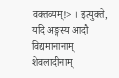वक्तव्यम्!> । इत्युक्ते, यदि अङ्गस्य आदौ विद्यमानानाम् शेवलादीनाम्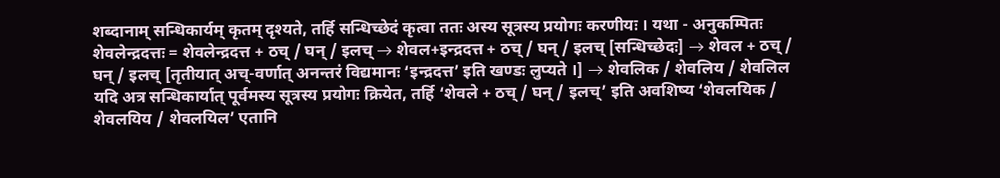शब्दानाम् सन्धिकार्यम् कृतम् दृश्यते, तर्हि सन्धिच्छेदं कृत्वा ततः अस्य सूत्रस्य प्रयोगः करणीयः । यथा - अनुकम्पितः शेवलेन्द्रदत्तः = शेवलेन्द्रदत्त + ठच् / घन् / इलच् → शेवल+इन्द्रदत्त + ठच् / घन् / इलच् [सन्धिच्छेदः] → शेवल + ठच् / घन् / इलच् [तृतीयात् अच्-वर्णात् अनन्तरं विद्यमानः ‘इन्द्रदत्त’ इति खण्डः लुप्यते ।] → शेवलिक / शेवलिय / शेवलिल यदि अत्र सन्धिकार्यात् पूर्वमस्य सूत्रस्य प्रयोगः क्रियेत, तर्हि ‘शेवले + ठच् / घन् / इलच्’ इति अवशिष्य ‘शेवलयिक / शेवलयिय / शेवलयिल’ एतानि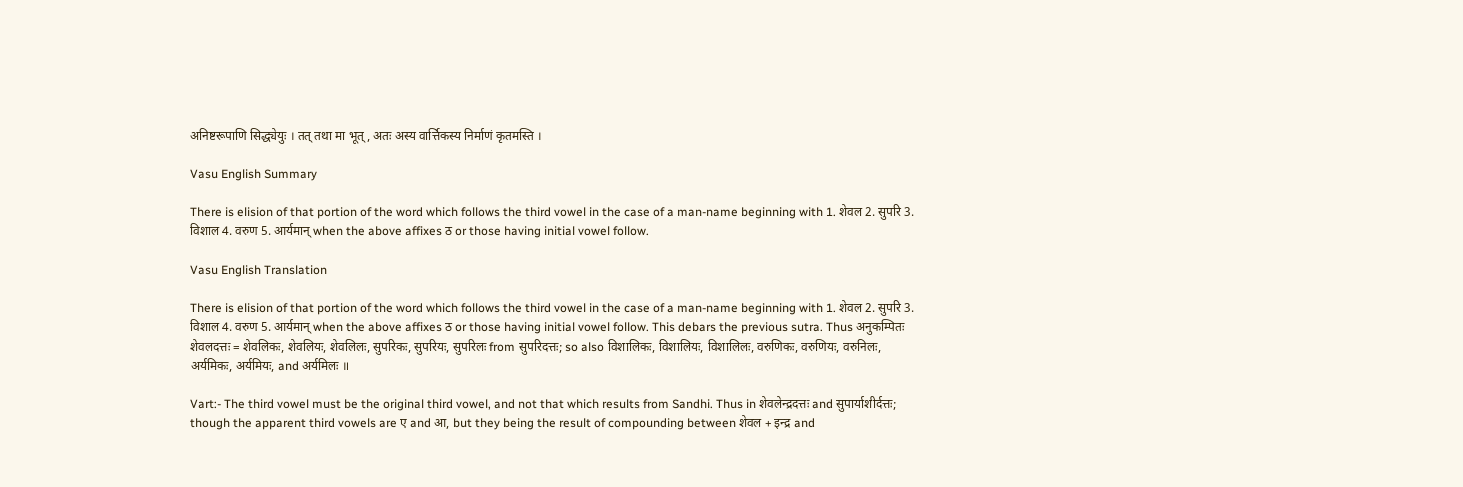अनिष्टरूपाणि सिद्ध्येयुः । तत् तथा मा भूत्, अतः अस्य वार्त्तिकस्य निर्माणं कृतमस्ति ।

Vasu English Summary

There is elision of that portion of the word which follows the third vowel in the case of a man-name beginning with 1. शेवल 2. सुपरि 3. विशाल 4. वरुण 5. आर्यमान् when the above affixes ठ or those having initial vowel follow.

Vasu English Translation

There is elision of that portion of the word which follows the third vowel in the case of a man-name beginning with 1. शेवल 2. सुपरि 3. विशाल 4. वरुण 5. आर्यमान् when the above affixes ठ or those having initial vowel follow. This debars the previous sutra. Thus अनुकम्पितः शेवलदत्तः = शेवलिकः, शेवलियः, शेवलिलः, सुपरिकः, सुपरियः, सुपरिलः from सुपरिदत्तः; so also विशालिकः, विशालियः, विशालिलः, वरुणिकः, वरुणियः, वरुनिलः, अर्यमिकः, अर्यमियः, and अर्यमिलः ॥

Vart:- The third vowel must be the original third vowel, and not that which results from Sandhi. Thus in शेवलेन्द्रदत्तः and सुपार्याशीर्दत्तः; though the apparent third vowels are ए and आ, but they being the result of compounding between शेवल + इन्द्र and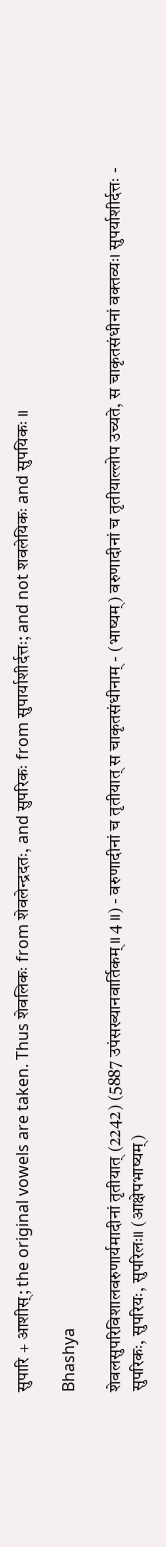सुपारि + आशीस्; the original vowels are taken. Thus शेवलिकः from शेवलेन्द्रदतः, and सुपरिकः from सुपार्याशीर्दत्तः; and not शवलेयिकः and सुपयिकः ॥

Bhashya

शेवलसुपरिविशालवरुणार्यमादीनां तृतीयात् (2242) (5887 उपंसख्यानवार्तिकम्॥ 4 ॥) - वरुणादीनां च तृतीयात् स चाकृतसंधीनाम् - (भाष्यम्) वरुणादीनां च तृतीयाल्लोप उच्यते, स चाकृतसंधीनां वक्तव्यः। सुपर्याशीर्दत्तः - सुपरिकः, सुपरियः, सुपरिलः॥ (आक्षेपभाष्यम्)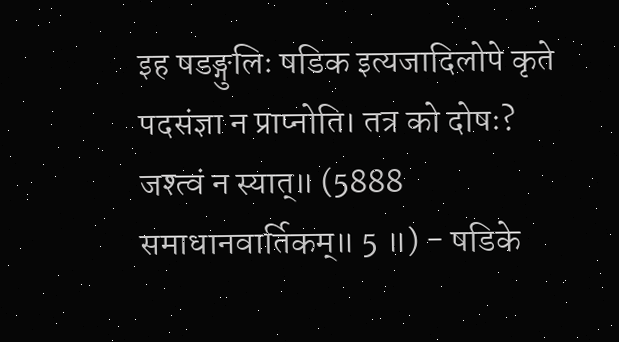इह षडङ्गुलिः षडिक इत्यजादिलोपे कृते पदसंज्ञा न प्राप्नोति। तत्र को दोषः? जश्त्वं न स्यात्॥ (5888 समाधानवार्तिकम्॥ 5 ॥) - षडिके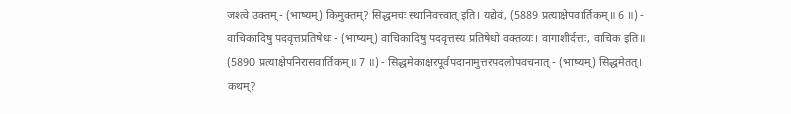जश्त्वे उक्तम् - (भाष्यम्) किमुक्तम्? सिद्धमचः स्थानिवत्त्वात् इति। यद्येवं, (5889 प्रत्याक्षेपवार्तिकम्॥ 6 ॥) - वाचिकादिषु पदवृत्तप्रतिषेधः - (भाष्यम्) वाचिकादिषु पदवृत्तस्य प्रतिषेधो वक्तव्यः। वागाशीर्दत्तः, वाचिक इति॥ (5890 प्रत्याक्षेपनिरासवार्तिकम्॥ 7 ॥) - सिद्धमेकाक्षरपूर्वपदानामुत्तरपदलोपवचनात् - (भाष्यम्) सिद्धमेतत्। कथम्?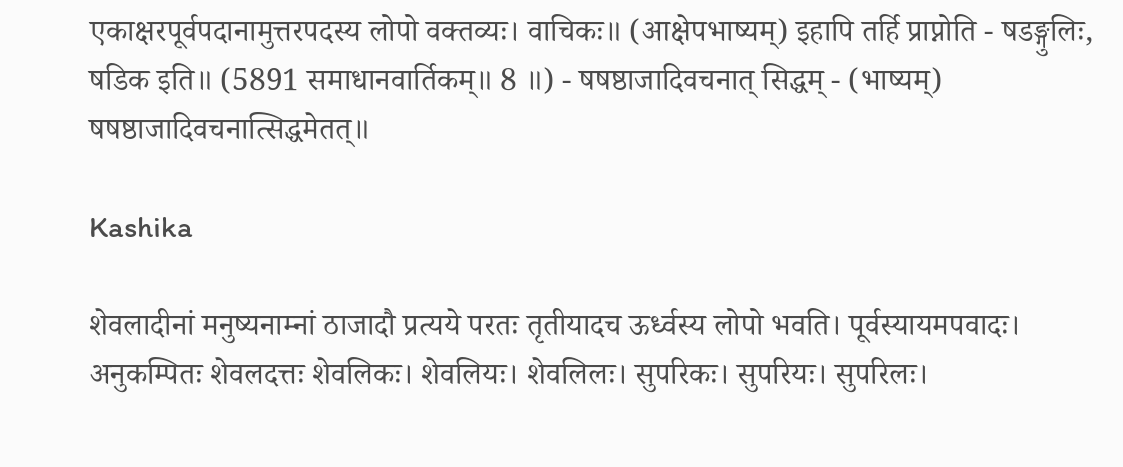एकाक्षरपूर्वपदानामुत्तरपदस्य लोपो वक्तव्यः। वाचिकः॥ (आक्षेपभाष्यम्) इहापि तर्हि प्राप्नोति - षडङ्गुलिः, षडिक इति॥ (5891 समाधानवार्तिकम्॥ 8 ॥) - षषष्ठाजादिवचनात् सिद्धम् - (भाष्यम्) षषष्ठाजादिवचनात्सिद्धमेतत्॥

Kashika

शेवलादीनां मनुष्यनाम्नां ठाजादौ प्रत्यये परतः तृतीयादच ऊर्ध्वस्य लोपो भवति। पूर्वस्यायमपवादः। अनुकम्पितः शेवलदत्तः शेवलिकः। शेवलियः। शेवलिलः। सुपरिकः। सुपरियः। सुपरिलः।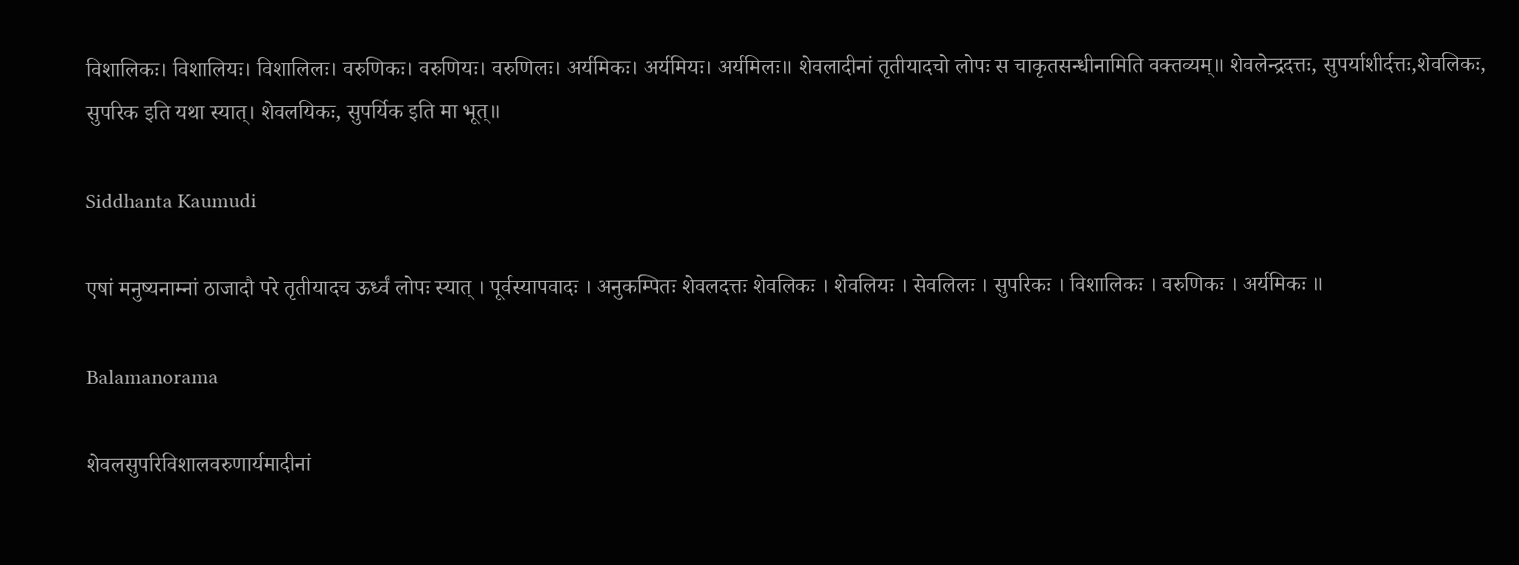विशालिकः। विशालियः। विशालिलः। वरुणिकः। वरुणियः। वरुणिलः। अर्यमिकः। अर्यमियः। अर्यमिलः॥ शेवलादीनां तृतीयादचो लोपः स चाकृतसन्धीनामिति वक्तव्यम्॥ शेवलेन्द्रदत्तः, सुपर्याशीर्दत्तः,शेवलिकः, सुपरिक इति यथा स्यात्। शेवलयिकः, सुपर्यिक इति मा भूत्॥

Siddhanta Kaumudi

एषां मनुष्यनाम्नां ठाजादौ परे तृतीयादच ऊर्ध्वं लोपः स्यात् । पूर्वस्यापवादः । अनुकम्पितः शेवलदत्तः शेवलिकः । शेवलियः । सेवलिलः । सुपरिकः । विशालिकः । वरुणिकः । अर्यमिकः ॥

Balamanorama

शेवलसुपरिविशालवरुणार्यमादीनां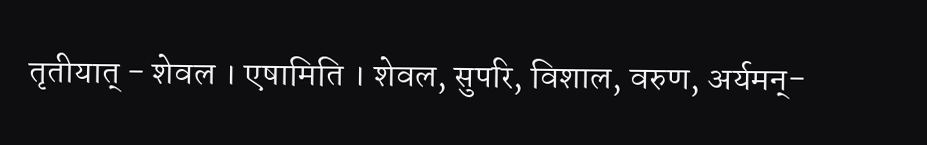तृतीयात् - शेवल । एषामिति । शेवल, सुपरि, विशाल, वरुण, अर्यमन्-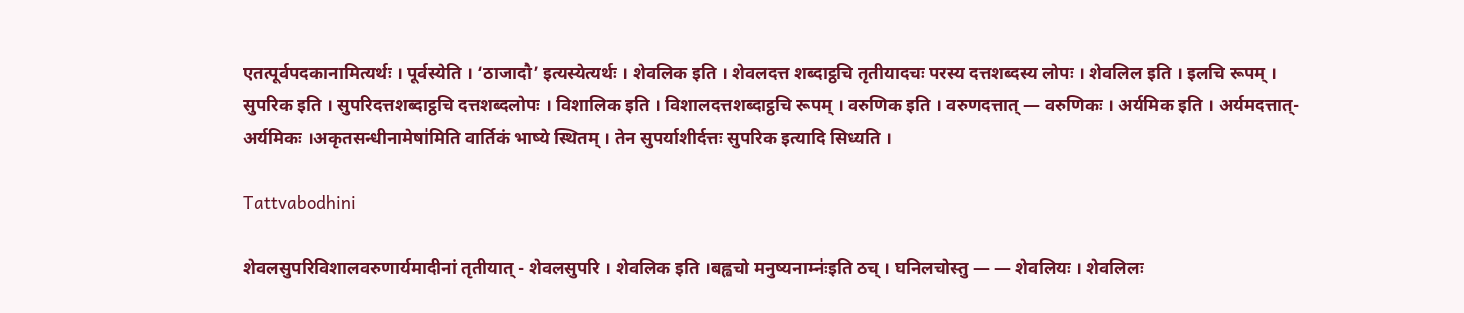एतत्पूर्वपदकानामित्यर्थः । पूर्वस्येति । ‘ठाजादौ’ इत्यस्येत्यर्थः । शेवलिक इति । शेवलदत्त शब्दाट्ठचि तृतीयादचः परस्य दत्तशब्दस्य लोपः । शेवलिल इति । इलचि रूपम् । सुपरिक इति । सुपरिदत्तशब्दाट्ठचि दत्तशब्दलोपः । विशालिक इति । विशालदत्तशब्दाट्ठचि रूपम् । वरुणिक इति । वरुणदत्तात् — वरुणिकः । अर्यमिक इति । अर्यमदत्तात्-अर्यमिकः ।अकृतसन्धीनामेषा॑मिति वार्तिकं भाष्ये स्थितम् । तेन सुपर्याशीर्दत्तः सुपरिक इत्यादि सिध्यति ।

Tattvabodhini

शेवलसुपरिविशालवरुणार्यमादीनां तृतीयात् - शेवलसुपरि । शेवलिक इति ।बह्वचो मनुष्यनाम्नः॑इति ठच् । घनिलचोस्तु — — शेवलियः । शेवलिलः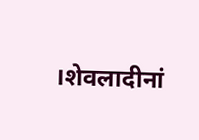।शेवलादीनां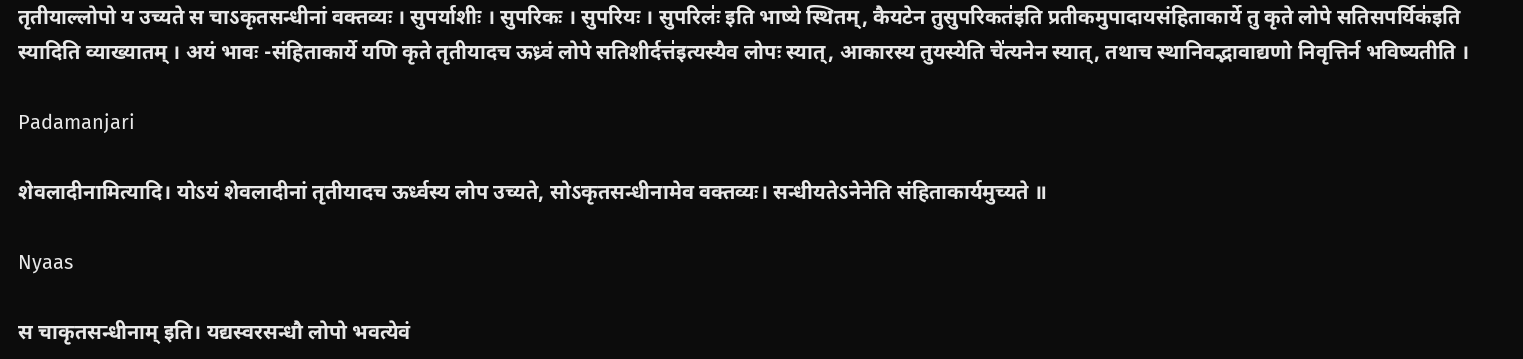तृतीयाल्लोपो य उच्यते स चाऽकृतसन्धीनां वक्तव्यः । सुपर्याशीः । सुपरिकः । सुपरियः । सुपरिलः॑ इति भाष्ये स्थितम्, कैयटेन तुसुपरिकत॑इति प्रतीकमुपादायसंहिताकार्ये तु कृते लोपे सतिसपर्यिक॑इति स्यादिति व्याख्यातम् । अयं भावः -संहिताकार्ये यणि कृते तृतीयादच ऊध्र्वं लोपे सतिशीर्दत्त॑इत्यस्यैव लोपः स्यात्, आकारस्य तुयस्येति चे॑त्यनेन स्यात्, तथाच स्थानिवद्भावाद्यणो निवृत्तिर्न भविष्यतीति ।

Padamanjari

शेवलादीनामित्यादि। योऽयं शेवलादीनां तृतीयादच ऊर्ध्वस्य लोप उच्यते, सोऽकृतसन्धीनामेव वक्तव्यः। सन्धीयतेऽनेनेति संहिताकार्यमुच्यते ॥

Nyaas

स चाकृतसन्धीनाम् इति। यद्यस्वरसन्धौ लोपो भवत्येवं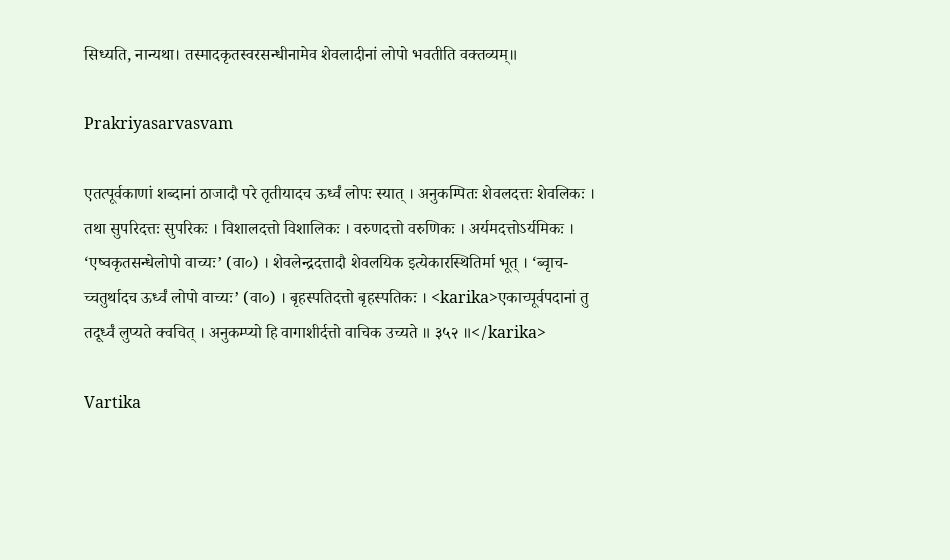सिध्यति, नान्यथा। तस्मादकृतस्वरसन्धीनामेव शेवलादीनां लोपो भवतीति वक्तव्यम्॥

Prakriyasarvasvam

एतत्पूर्वकाणां शब्दानां ठाजादौ परे तृतीयादच ऊर्ध्वं लोपः स्यात् । अनुकम्पितः शेवलदत्तः शेवलिकः । तथा सुपरिदत्तः सुपरिकः । विशालदत्तो विशालिकः । वरुणदत्तो वरुणिकः । अर्यमदत्तोऽर्यमिकः । ‘एष्वकृतसन्धेलोपो वाच्यः’ (वा०) । शेवलेन्द्रदत्तादौ शेवलयिक इत्येकारस्थितिर्मा भूत् । ‘ब्वृाच- च्चतुर्थादच ऊर्ध्वं लोपो वाच्यः’ (वा०) । बृहस्पतिदत्तो बृहस्पतिकः । <karika>एकाच्पूर्वपदानां तु तदूर्ध्वं लुप्यते क्वचित् । अनुकम्प्यो हि वागाशीर्दत्तो वाचिक उच्यते ॥ ३५२ ॥</karika>

Vartika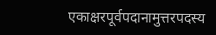एकाक्षरपूर्वपदानामुत्तरपदस्य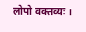लोपो वक्तव्यः ।